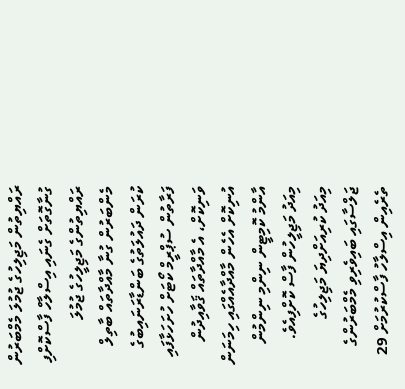ރައްޔިތުން މަޖިލިހުގެ ޖުމުލަ މެމްބަރުން ގުނާގޮތަށް ގެނައި އިސްލާހް ފާސްކޮށްފި
ރައްޔިތުންގެ މަޖިލީހުގެ ޖުމުލަ މެންބަރުން ގުނާ މާއްދާތައް ބާތިލް ކުރަން ދައުލަތުގެ ބަންޑާރަނައިބުގެ ފަރާތުން ސުޕްރީމް ކޯޓަށް ހުށަހަޅާފައި ވަނިކޮށް، އެ މާއްދާތައް ޤަވާއިދުން އުނިކޮށް އެހެން މާއްދާއެއްގައި ހިމަނަން އާންމު ކޮމިޓީން ނިންމި ނިންމުން މިއަދު މަޖިލީހުން ފާސް ކޮށްފިއެވެ.
މިއަދު ކުރިއަށްދިޔަ މަޖިލިހުގެ ޖަލްސާގައި ބައިވެރިވި މެމްބަރުންގެ ތެރެއިން އިސްލާހު ފާސްކުރުމަށް 29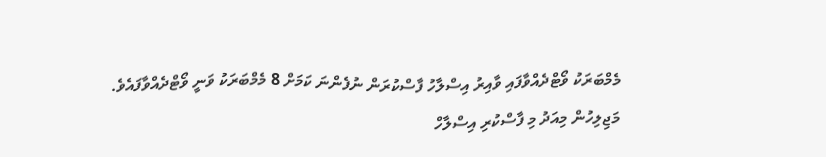މެމްބަރަކު ވޯޓްދެއްވާފައި ވާއިރު އިސްލާހު ފާސްކުރަން ނުފެންނަ ކަމަށް 8 މެމްބަރަކު ވަނީ ވޯޓްދެއްވާފައެވެ.
މަޖިލިހުން މިއަދު މި ފާސްކުރި އިސްލާހް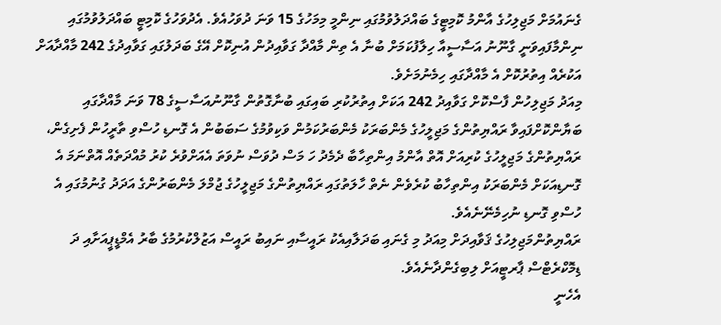ގެނައުމަށް މަޖިލިހުގެ އާންމު ކޮމިޓީގެ ބައްދަލުވުމުގައި ނިންމީ މިމަހުގެ 15 ވަނަ ދުވަހުއެވެ. އެދުވަހުގެ ކޮމިޓީ ބައްދަލުވުމުގައި ނިންމާފައިވަނީ ގާނޫނު އަސާސީއާ ހިލާފުކަމަށް ބުނާ އެ ތިން މާއްދާ ގަވާއިދުން އުނިކޮށް އޭގެ ބަދަލުގައި ގަވާއިދުގެ 242 މާއްދާއަށް އަކުރެއް އިތުރުކޮށް އެ މާއްދާގައި ހިމެނުމަށެވެ.
މިއަދު މަޖިލިހުން ފާސްކޮށް ގަވާއިދު 242 އަކަށް އިތުރުކުރި ބައިގައި ބުނާގޮތުން ގާނޫނުއަސާސީގެ 78 ވަނަ މާއްދާގައި ބަޔާންކޮށްފައިވާ ރައްޔިތުންގެ މަޖިލީހުގެ މެންބަރަކު މެންބަރުކަމުން ވަކިވުމުގެ ސަބަބުން އެ ގޮނޑި ހުސްވި ތާރީހުން ފެށިގެން، ރައްޔިތުންގެ މަޖިލީހުގެ ކުރިއަށް އޮތް އާންމު އިންތިހާބާ ދެމެދު ހަ މަސް ދުވަސް ނުވަތަ އެއަށްވުރެ ކުރު މުއްދަތެއް އޮތްނަމަ އެ ގޮނޑިއަކަށް މެންބަރަކު އިންތިހާބު ކުރެވެން ނެތް ހާލަތުގައި ރައްޔިތުންގެ މަޖިލީހުގެ ޖުމްލަ މެންބަރުންގެ އަދަދު ގުނުމުގައި އެ ހުސްވި ގޮނޑި ނުހިމެނޭނެއެވެ.
ރައްޔިތުންމަޖިލިހުގެ ޤަވާއިދަށް މިއަދު މި ގެނައި ބަދަލާއިއެކު ރައީސާއި ނައިބު ރައީސް އަޒުލްކުރުމުގެ ބާރު އެމްޑީޕީއަށާއި ދަ ޑިމޮކްރެޓްސް ޕާރޓީއަށް ލިބިގެންދާނެއެވެ.
އެހެނީ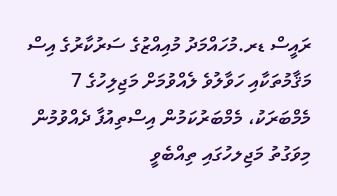ރައީސް ޑރ.މުހައްމަދު މުއިއްޒުގެ ސަރުކާރުގެ އިސް މަޤާމުތަކާއި ހަވާލުވެ ލެއްވުމަށް މަޖިލިހުގެ 7 މެމްބަރަކު، މެމްބަރުކަމުން އިސްތިއުފާ ދެއްވުމުން މިވަގުތު މަޖިލހުގައި ތިއްބެވީ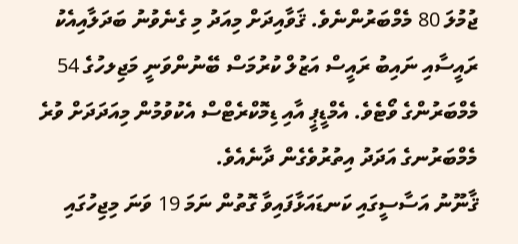ޖުމުލަ 80 މެމްބަރުންނެވެ. ޤަވާއިދަށް މިއަދު މި ގެނެވުނު ބަދަލާއިއެކު ރައީސާއި ނައިބު ރައީސް އަޒުލް ކުރުމަސް ބޭނުންވަނީ މަޖިލހުގެ 54 މެމްބަރުންގެ ވޯޓެވެ. އެމްޑީޕީ އާއި ޑިމޮކްރެޓްސް އެކުވުމުން މިއަދަދަށް ވުރެ މެމްބަރުނގެ އަދަދު އިތުރުވެގެން ދާނެއެވެ.
ޤާނޫނު އަސާސީގައި ކަނޑައަޅާފައިވާ ގޮތުން ނަމަ 19 ވަނަ މިޖިހުގައި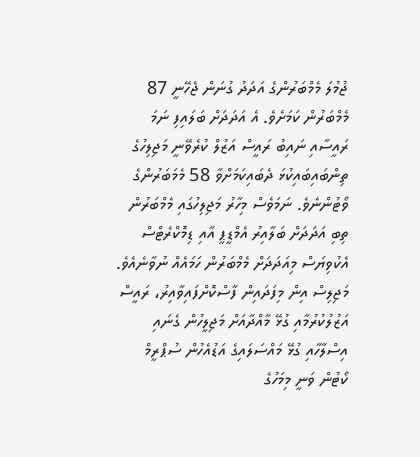ޖުމުލަ މެމްބަރުންގެ އަދަދު ގުނަން ޖެހޭނީ 87 މެމްބަރުން ކަމަށެވެ. އެ އަދަދަށް ބަލައިފި ނަމަ ރައީސާއި ނައިބު ރައީސް އަޒުލް ކުރެވޭނީ މަޖިލިހުގެ ތިންބައިބައިކުޅަ ދެބައިކަމަށްވާ 58 މެމަބަރުންގެ ވޯޓުންނެވެ. ނަމަވެސް މިހާރު މަޖިލިހުގައި މެމްބަރުން ތިބި އަދަދަށް ބަލާއިރު އެމްޑީޕީ އާއި ޑިމޮކްރެޓްސް އެކުވިޔަސް މިއަދަދަށް މެމްބަރުން ހަމައެއް ނުވާނެއެވެ.
މަޖިލިސް އިން މިފަދައިން ފާސްކޮށްފައިވާއިރު، ރައީސް އަޒުލުކުރުމާއި ގުޅޭ މާއްދާއަށް މަޖިލީހުން ގެނައި އިސްލާހާއި ގުޅޭ މައްސަލައިގެ އަޑުއެހުން ސުޕްރީމް ކޯޓުން ވަނީ މިމަހުގެ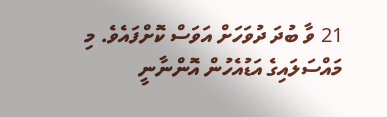21 ވާ ބުދަ ދުވަހަށް އަވަސް ކޮށްފައެވެ. މި މައްސަލައިގެ އަޑުއެހުން އޮންނާނީ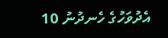އެދުވަހުގެ ހެނދުނު 10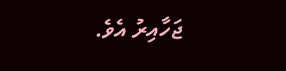ޖަހާއިރު އެވެ.